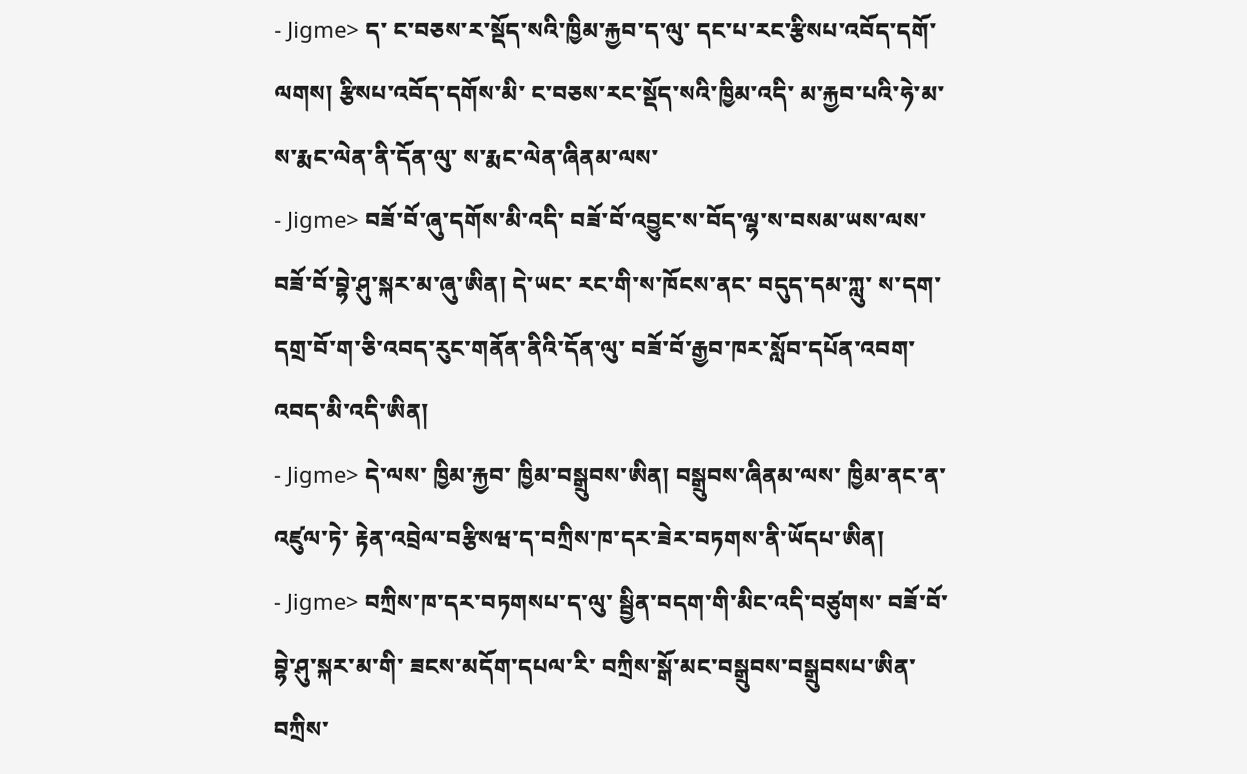- Jigme> ད་ ང་བཅས་ར་སྡོད་སའི་ཁྱིམ་རྐྱབ་ད་ལུ་ དང་པ་རང་རྩིསཔ་འབོད་དགོ་ལགས། རྩིསཔ་འབོད་དགོས་མི་ ང་བཅས་རང་སྡོད་སའི་ཁྱིམ་འདི་ མ་རྐྱབ་པའི་ཧེ་མ་ས་རྨང་ལེན་ནི་དོན་ལུ་ ས་རྨང་ལེན་ཞིནམ་ལས་
- Jigme> བཟོ་བོ་ཞུ་དགོས་མི་འདི་ བཟོ་བོ་འབྱུང་ས་བོད་ལྷ་ས་བསམ་ཡས་ལས་ བཟོ་བོ་བྷེ་ཤུ་སྐར་མ་ཞུ་ཨིན། དེ་ཡང་ རང་གི་ས་ཁོངས་ནང་ བདུད་དམ་ཀླུ་ ས་དག་དགྲ་བོ་ག་ཅི་འབད་རུང་གནོན་ནིའི་དོན་ལུ་ བཟོ་བོ་རྒྱབ་ཁར་སློབ་དཔོན་འབག་འབད་མི་འདི་ཨིན།
- Jigme> དེ་ལས་ ཁྱིམ་རྐྱབ་ ཁྱིམ་བསྒྲུབས་ཨིན། བསྒྲུབས་ཞིནམ་ལས་ ཁྱིམ་ནང་ན་འཛུལ་ཏེ་ རྟེན་འབྲེལ་བརྩིསཝ་ད་བཀྲིས་ཁ་དར་ཟེར་བཏགས་ནི་ཡོདཔ་ཨིན།
- Jigme> བཀྲིས་ཁ་དར་བཏགསཔ་ད་ལུ་ སྦྱིན་བདག་གི་མིང་འདི་བཙུགས་ བཟོ་བོ་བྷེ་ཤུ་སྐར་མ་གི་ ཟངས་མདོག་དཔལ་རི་ བཀྲིས་སྒོ་མང་བསྒྲུབས་བསྒྲུབསཔ་ཨིན་ བཀྲིས་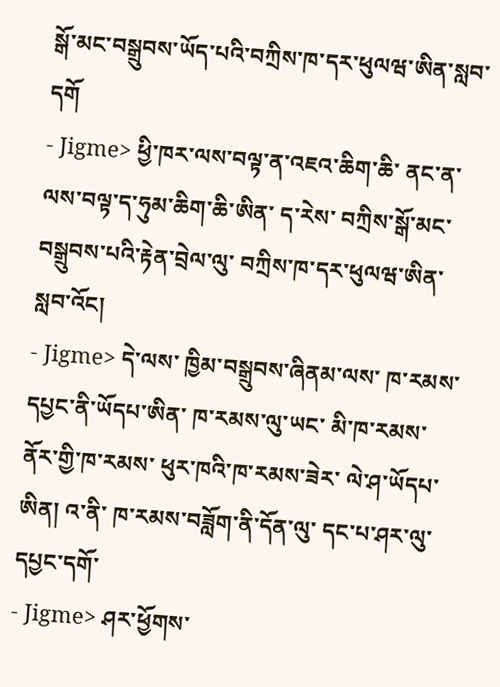སྒོ་མང་བསྒྲུབས་ཡོད་པའི་བཀྲིས་ཁ་དར་ཕུལཝ་ཨིན་སླབ་དགོ
- Jigme> ཕྱི་ཁར་ལས་བལྟ་ན་འཇའ་ཆིག་ཆི་ ནང་ན་ལས་བལྟ་ད་ཧུམ་ཆིག་ཆི་ཨིན་ ད་རེས་ བཀྲིས་སྒོ་མང་བསྒྲུབས་པའི་རྟེན་བྲེལ་ལུ་ བཀྲིས་ཁ་དར་ཕུལཝ་ཨིན་སླབ་འོང།
- Jigme> དེ་ལས་ ཁྱིམ་བསྒྲུབས་ཞིནམ་ལས་ ཁ་རམས་དཔྱང་ནི་ཡོདཔ་ཨིན་ ཁ་རམས་ལུ་ཡང་ མི་ཁ་རམས་ ནོར་གྱི་ཁ་རམས་ ཕུར་ཁའི་ཁ་རམས་ཟེར་ ལེ་ཤ་ཡོདཔ་ཨིན། འ་ནི་ ཁ་རམས་བཟློག་ནི་དོན་ལུ་ དང་པ་ཤར་ལུ་དཔྱང་དགོ་
- Jigme> ཤར་ཕྱོགས་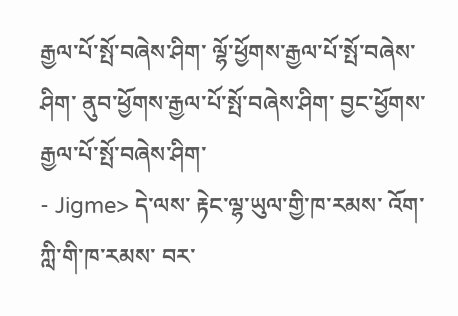རྒྱལ་པོ་སྤོ་བཞེས་ཤིག་ ལྷོ་ཕྱོགས་རྒྱལ་པོ་སྤོ་བཞེས་ཤིག་ ནུབ་ཕྱོགས་རྒྱལ་པོ་སྤོ་བཞེས་ཤིག་ བྱང་ཕྱོགས་རྒྱལ་པོ་སྤོ་བཞེས་ཤིག་
- Jigme> དེ་ལས་ རྟེང་ལྷ་ཡུལ་གྱི་ཁ་རམས་ འོག་ཀླི་གི་ཁ་རམས་ བར་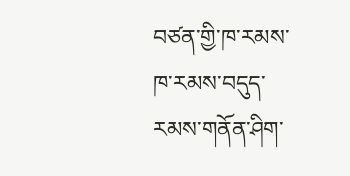བཙན་གྱི་ཁ་རམས་ ཁ་རམས་བདུད་རམས་གནོན་ཤིག་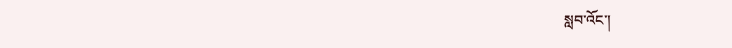སླབ་འོང་།